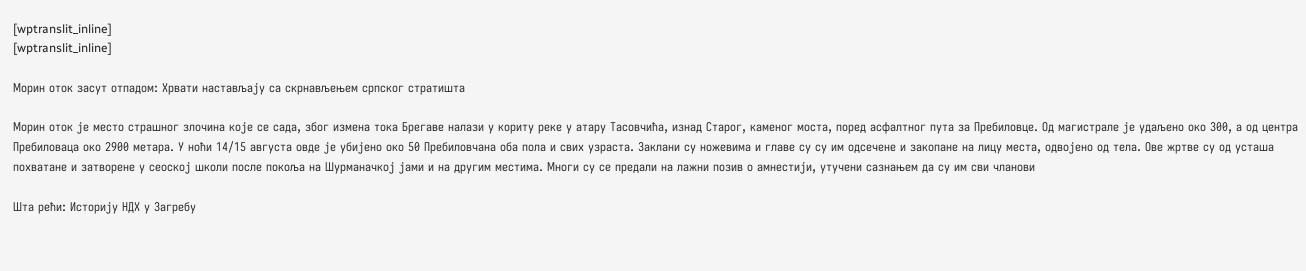[wptranslit_inline]
[wptranslit_inline]

Морин оток засут отпадом: Хрвати настављају са скрнављењем српског стратишта

Морин оток је место страшног злочина које се сада, због измена тока Брегаве налази у кориту реке у атару Тасовчића, изнад Старог, каменог моста, поред асфалтног пута за Пребиловце. Од магистрале је удаљено око 300, а од центра Пребиловаца око 2900 метара. У ноћи 14/15 августа овде је убијено око 50 Пребиловчана оба пола и свих узраста. Заклани су ножевима и главе су су им одсечене и закопане на лицу места, одвојено од тела. Ове жртве су од усташа похватане и затворене у сеоској школи после покоља на Шурманачкој јами и на другим местима. Многи су се предали на лажни позив о амнестији, утучени сазнањем да су им сви чланови

Шта рећи: Историју НДХ у Загребу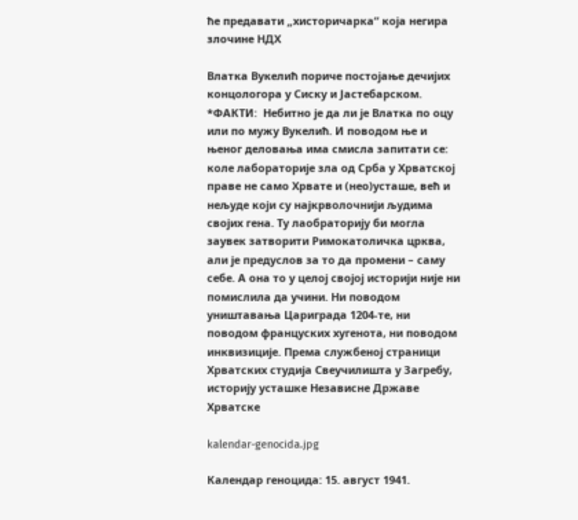ће предавати „хисторичарка“ која негира злочине НДХ

Влатка Вукелић пориче постојање дечијих концологора у Сиску и Јастебарском.  *ФАКТИ:  Небитно је да ли је Влатка по оцу или по мужу Вукелић. И поводом ње и њеног деловања има смисла запитати се: коле лабораторије зла од Срба у Хрватској праве не само Хрвате и (нео)усташе, већ и нељуде који су најкрволочнији људима својих гена. Ту лаобраторију би могла заувек затворити Римокатоличка црква, али је предуслов за то да промени – саму себе. А она то у целој својој историји није ни помислила да учини. Ни поводом уништавања Цариграда 1204-те, ни поводом француских хугенота, ни поводом инквизиције. Према службеној страници Хрватских студија Свеучилишта у Загребу, историју усташке Независне Државе Хрватске

kalendar-genocida.jpg

Календар геноцида: 15. август 1941.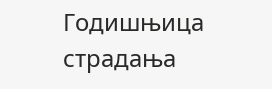Годишњица страдања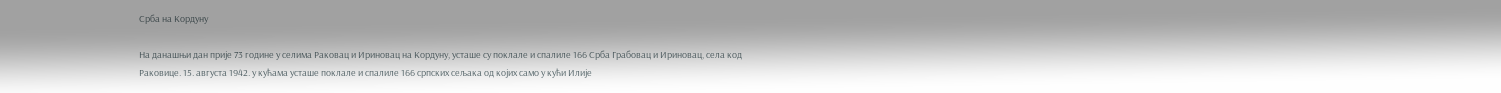Срба на Кордуну

На данашњи дан приjе 73 године у селима Раковац и Ириновац на Кордуну, усташе су поклале и спалиле 166 Срба Грабовац и Ириновац, села код Раковице. 15. августа 1942. у кућама усташе поклале и спалиле 166 српских сељака од коjих само у кући Илиjе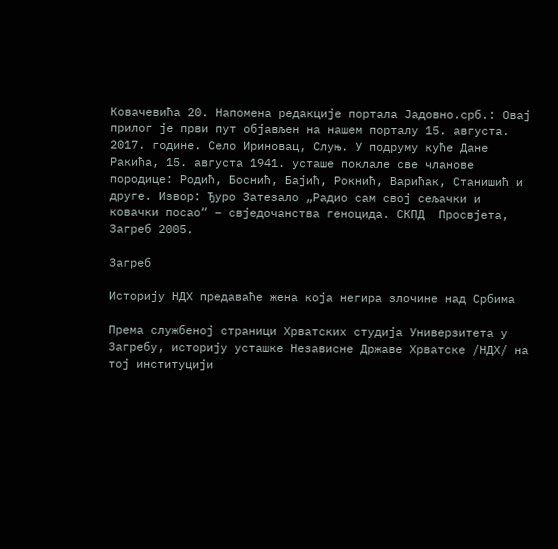Ковачевића 20. Напомена редакције портала Јадовно.срб.: Овај прилог је први пут објављен на нашем порталу 15. августа. 2017. године. Село Ириновац, Слуњ. У подруму куће Дане Ракића, 15. августа 1941. усташе поклале све чланове породице: Родић, Боснић, Баjић, Рокнић, Варићак, Станишић и друге. Извор: Ђуро Затезало „Радио сам своj сељачки и ковачки посао“ – свjедочанства геноцида. СКПД  Просвjета, Загреб 2005.

Загреб

Историју НДХ предаваће жена која негира злочине над Србима

Према службеној страници Хрватских студија Универзитета у Загребу, историју усташке Независне Државе Хрватске /НДХ/ на тој институцији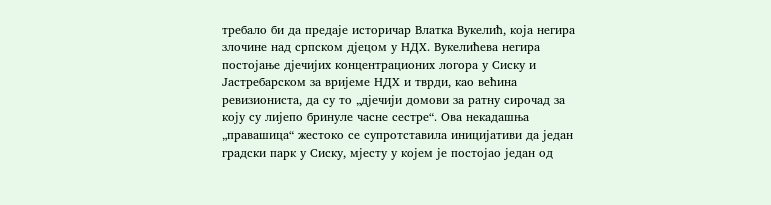требало би да предаје историчар Влатка Вукелић, која негира злочине над српском дјецом у НДХ. Вукелићева негира постојање дјечијих концентрационих логора у Сиску и Јастребарском за вријеме НДХ и тврди, као већина ревизиониста, да су то „дјечији домови за ратну сирочад за коју су лијепо бринуле часне сестре“. Ова некадашња „правашица“ жестоко се супротставила иницијативи да један градски парк у Сиску, мјесту у којем је постојао један од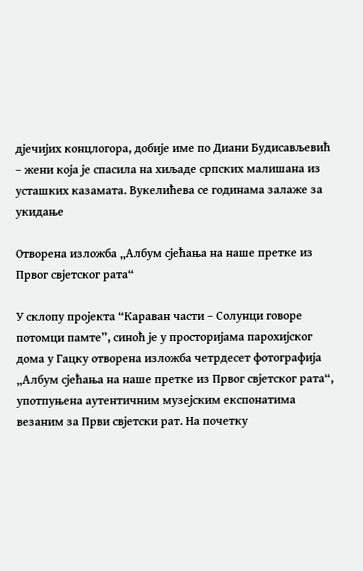дјечијих концлогора, добије име по Диани Будисављевић – жени која је спасила на хиљаде српских малишана из усташких казамата. Вукелићева се годинама залаже за укидање

Отворена изложба „Албум сјећања на наше претке из Првог свјетског рата“

У склопу пројекта “Караван части – Солунци говоре потомци памте”, синоћ је у просторијама парохијског дома у Гацку отворена изложба четрдесет фотографија „Албум сјећања на наше претке из Првог свјетског рата“, употпуњена аутентичним музејским експонатима везаним за Први свјетски рат. На почетку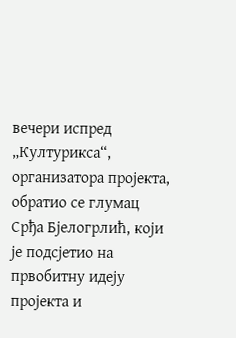вечери испред „Културикса“, организатора пројекта, обратио се глумац Срђа Бјелогрлић, који је подсјетио на првобитну идеју пројекта и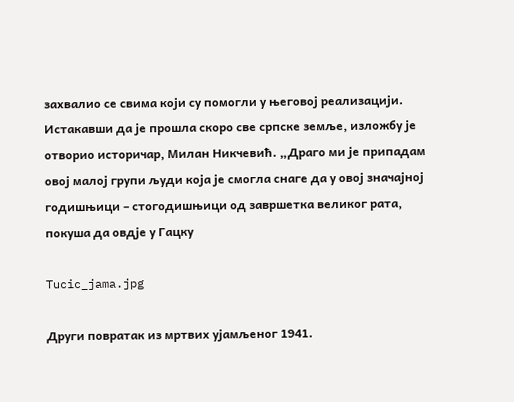захвалио се свима који су помогли у његовој реализацији. Истакавши да је прошла скоро све српске земље, изложбу је отворио историчар, Милан Никчевић. „Драго ми је припадам овој малој групи људи која је смогла снаге да у овој значајној годишњици – стогодишњици од завршетка великог рата, покуша да овдје у Гацку

Tucic_jama.jpg

Други повратак из мртвих ујамљеног 1941.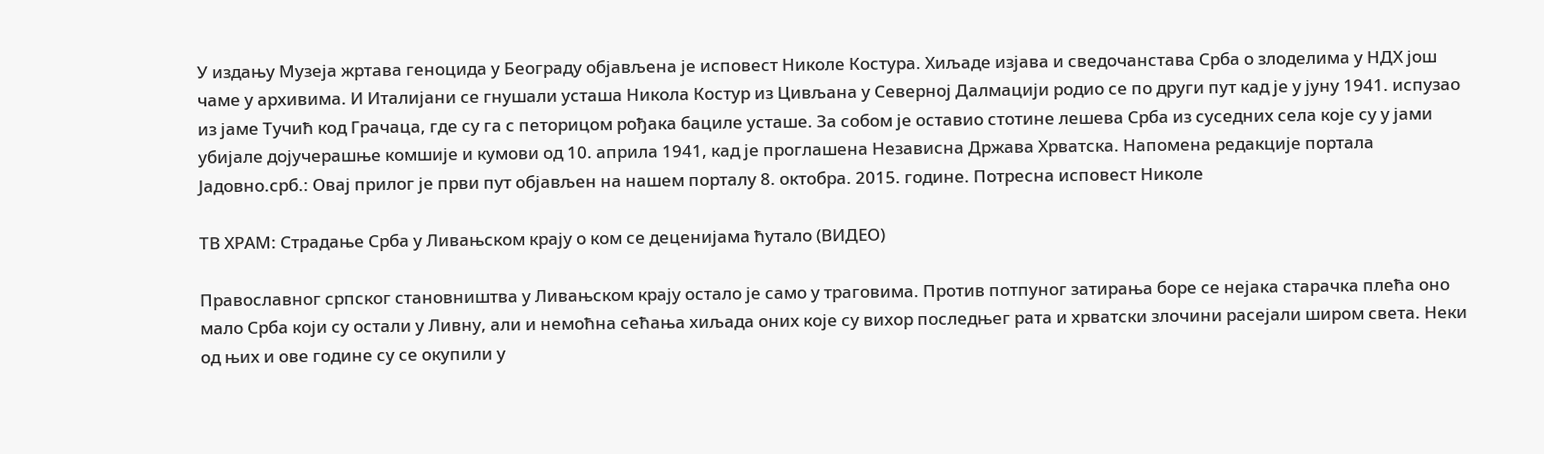У издању Музеjа жртaва геноцида у Београду обjављена је исповест Николе Костура. Хиљаде изjава и сведочанстава Срба о злоделима у НДХ jош чаме у архивима. И Италиjани се гнушали усташа Никола Костур из Цивљана у Северноj Далмациjи родио се по други пут кад jе у jуну 1941. испузао из jаме Тучић код Грачаца, где су га с петорицом рођака бациле усташе. За собом jе оставио стотине лешева Срба из суседних села коjе су у jами убиjале доjучерашње комшиjе и кумови од 10. априла 1941, кад jе проглашена Независна Држава Хрватска. Напомена редакције портала Јадовно.срб.: Овај прилог је први пут објављен на нашем порталу 8. октобра. 2015. године. Потресна исповест Николе

ТВ ХРАМ: Страдање Срба у Ливањском крају о ком се деценијама ћутало (ВИДЕО)

Православног српског становништва у Ливањском крају остало је само у траговима. Против потпуног затирања боре се нејака старачка плећа оно мало Срба који су остали у Ливну, али и немоћна сећања хиљада оних које су вихор последњег рата и хрватски злочини расејали широм света. Неки од њих и ове године су се окупили у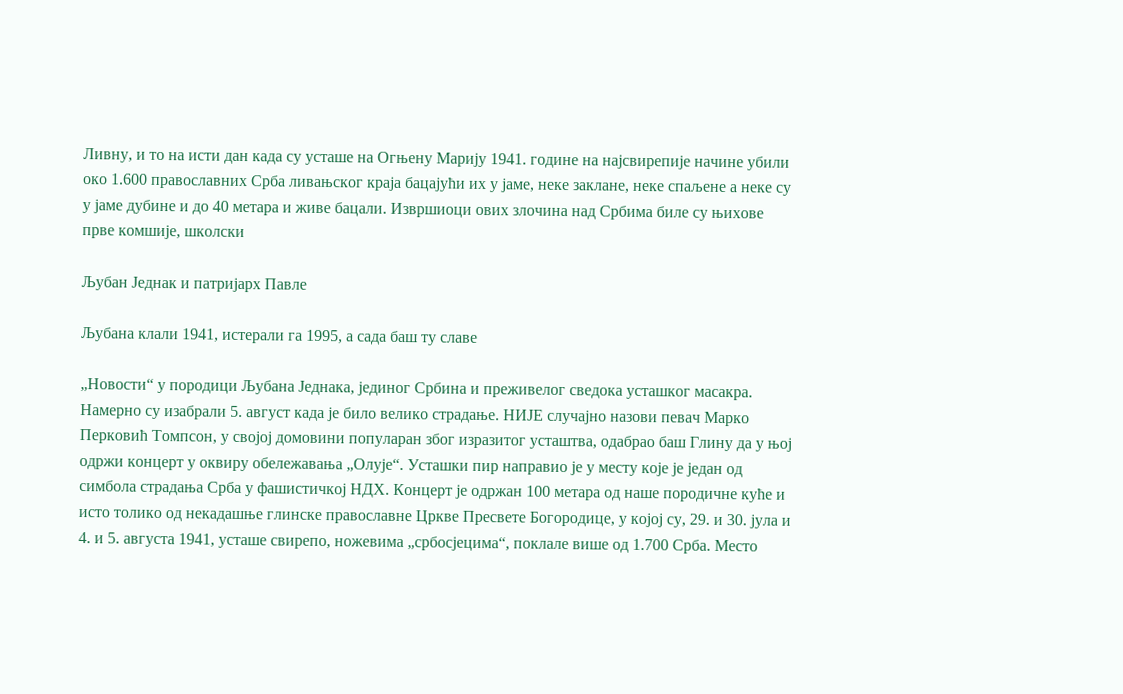Ливну, и то на исти дан када су усташе на Огњену Марију 1941. године на најсвирепије начине убили око 1.600 православних Срба ливањског краја бацајући их у јаме, неке заклане, неке спаљене а неке су у јаме дубине и до 40 метара и живе бацали. Извршиоци ових злочина над Србима биле су њихове прве комшије, школски

Љубан Једнак и патријарх Павле

Љубана клали 1941, истерали га 1995, а сада баш ту славе

„Новости“ у породици Љубана Једнака, јединог Србина и преживелог сведока усташког масакра. Намерно су изабрали 5. август када је било велико страдање. НИЈЕ случајно назови певач Марко Перковић Томпсон, у својој домовини популаран због изразитог усташтва, одабрао баш Глину да у њој одржи концерт у оквиру обележавања „Олује“. Усташки пир направио је у месту које је један од симбола страдања Срба у фашистичкој НДХ. Концерт је одржан 100 метара од наше породичне куће и исто толико од некадашње глинске православне Цркве Пресвете Богородице, у којој су, 29. и 30. јула и 4. и 5. августа 1941, усташе свирепо, ножевима „србосјецима“, поклале више од 1.700 Срба. Место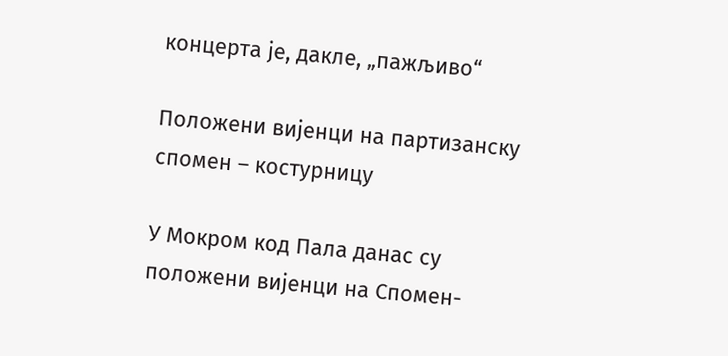концерта је, дакле, „пажљиво“

Положени вијенци на партизанску спомен – костурницу

У Мокром код Пала данас су положени вијенци на Спомен-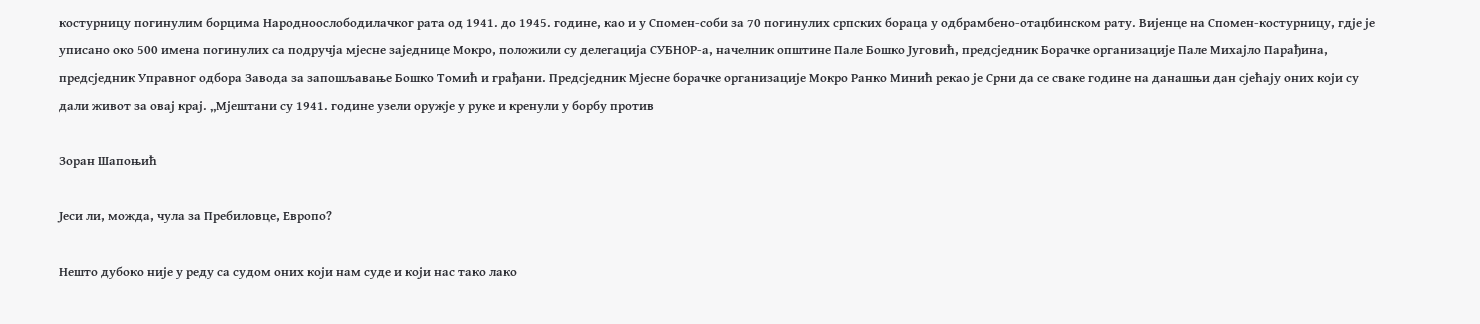костурницу погинулим борцима Народноослободилачког рата од 1941. до 1945. године, као и у Спомен-соби за 70 погинулих српских бораца у одбрамбено-отаџбинском рату. Вијенце на Спомен-костурницу, гдје је уписано око 500 имена погинулих са подручја мјесне заједнице Мокро, положили су делегација СУБНОР-а, начелник општине Пале Бошко Југовић, предсједник Борачке организације Пале Михајло Парађина, предсједник Управног одбора Завода за запошљавање Бошко Томић и грађани. Предсједник Мјесне борачке организације Мокро Ранко Минић рекао је Срни да се сваке године на данашњи дан сјећају оних који су дали живот за овај крај. „Мјештани су 1941. године узели оружје у руке и кренули у борбу против

Зоран Шапоњић

Јеси ли, можда, чула за Пребиловце, Европо?

Нешто дубоко није у реду са судом оних који нам суде и који нас тако лако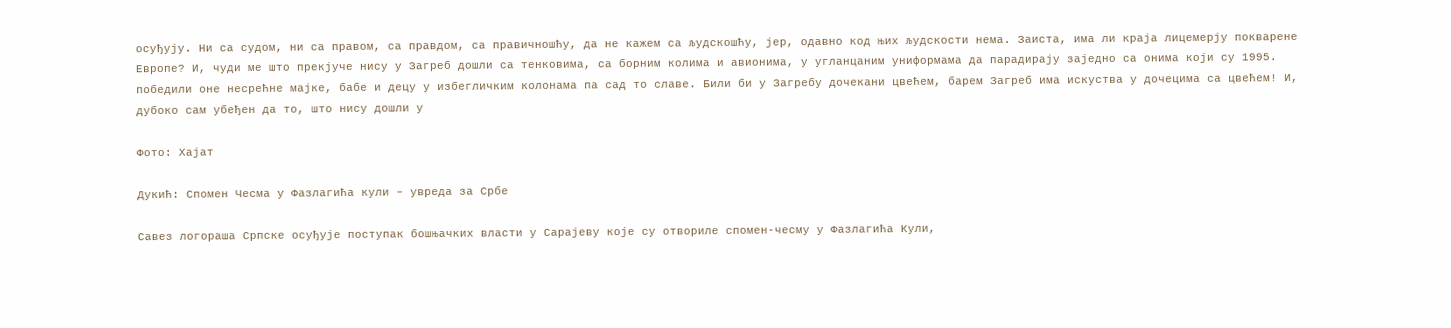осуђују. Ни са судом, ни са правом, са правдом, са правичношћу, да не кажем са људскошћу, јер, одавно код њих људскости нема. Заиста, има ли краја лицемерју покварене Европе? И, чуди ме што прекјуче нису у Загреб дошли са тенковима, са борним колима и авионима, у угланцаним униформама да парадирају заједно са онима који су 1995. победили оне несрећне мајке, бабе и децу у избегличким колонама па сад то славе. Били би у Загребу дочекани цвећем, барем Загреб има искуства у дочецима са цвећем! И, дубоко сам убеђен да то, што нису дошли у

Фото: Хајат

Дукић: Спомен Чесма у Фазлагића кули – увреда за Србе

Савез логораша Српске осуђује поступак бошњачких власти у Сарајеву које су отвориле спомен-чесму у Фазлагића Кули,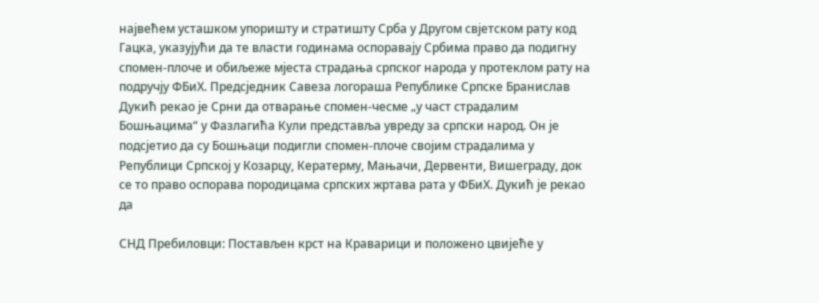највећем усташком упоришту и стратишту Срба у Другом свјетском рату код Гацка, указујући да те власти годинама оспоравају Србима право да подигну спомен-плоче и обиљеже мјеста страдања српског народа у протеклом рату на подручју ФБиХ. Предсједник Савеза логораша Републике Српске Бранислав Дукић рекао је Срни да отварање спомен-чесме „у част страдалим Бошњацима“ у Фазлагића Кули представља увреду за српски народ. Он је подсјетио да су Бошњаци подигли спомен-плоче својим страдалима у Републици Српској у Козарцу, Кератерму, Мањачи, Дервенти, Вишеграду, док се то право оспорава породицама српских жртава рата у ФБиХ. Дукић је рекао да

СНД Пребиловци: Постављен крст на Краварици и положено цвијеће у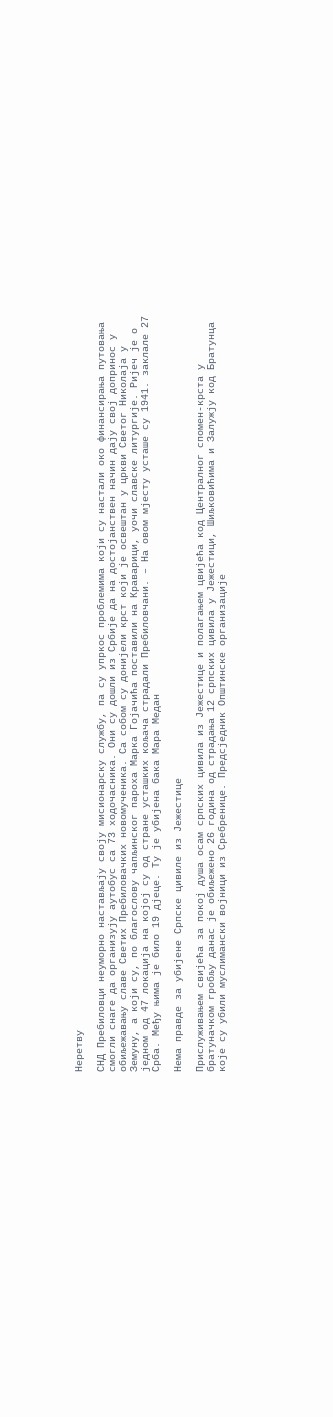Неретву

СНД Пребиловци неуморно настављају своју мисионарску службу, па су упркос проблемима који су настали око финансирања путовања смогли снаге да организују аутобус са 73 ходочасника. Они су дошли из Србије да на достојанствен начин дају свој допринос у обиљежавању славе Светих Пребиловачких новомученика. Са собом су донијели крст који је освештан у цркви Светог Николаја у Земуну, а који су, по благослову чапљинског пароха Марка Гојачића поставили на Краварици, уочи славске литургије. Ријеч је о једном од 47 локација на којој су од стране усташких кољача страдали Пребиловчани. – На овом мјесту усташе су 1941. заклале 27 Срба. Међу њима је било 19 дјеце. Ту је убијена бака Мара Медан

Нема правде за убијене Српске цивиле из Јежестице

Прислуживањем свијећа за покој душа осам српских цивила из Јежестице и полагањем цвијећа код Централног спомен-крста у братуначком гробљу данас је обиљежено 26 година од страдања 12 српских цивила у Јежестици, Шиљковићима и Залужју код Братунца које су убили муслимански војници из Сребренице. Предсједник Општинске организације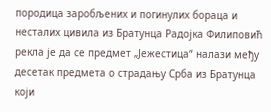породица заробљених и погинулих бораца и несталих цивила из Братунца Радојка Филиповић рекла је да се предмет „Јежестица“ налази међу десетак предмета о страдању Срба из Братунца који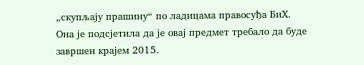„скупљају прашину“ по ладицама правосуђа БиХ. Она је подсјетила да је овај предмет требало да буде завршен крајем 2015.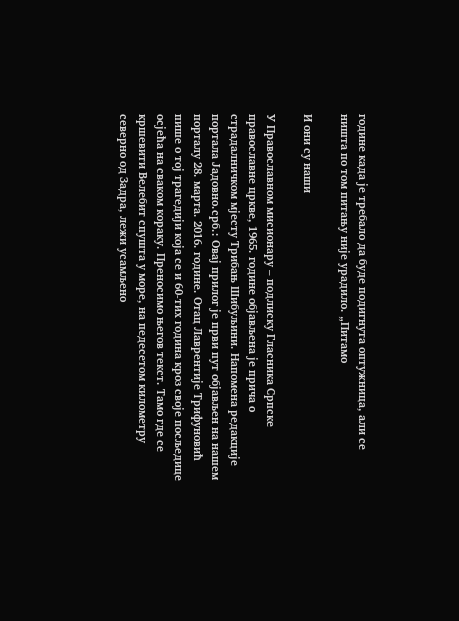године када је требало да буде подигнута оптужница, али се ништа по том питању није урадило. „Питамо

И они су наши

У Православном мисионару – подлиску Гласника Српске православне цркве, 1965. године објављена је прича о страдалничком мјесту Трибањ Шибуљини. Напомена редакције портала Јадовно.срб.: Овај прилог је први пут објављен на нашем порталу 28. марта. 2016. године. Отац Лаврентије Трифуновић пише о тој трагедији која се и 60-тих година кроз своје посљедице осјећа на сваком кораку. Преносимо његов текст. Тамо где се кршевити Велебит спушта у море, на педесетом километру северно од Задра, лежи усамљено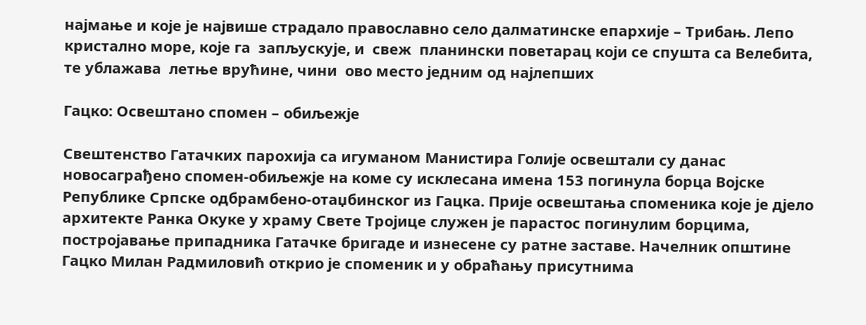најмање и које је највише страдало православно село далматинске епархије – Трибањ. Лепо кристално море, које га  запљускује, и  свеж  планински поветарац који се спушта са Велебита,  те ублажава  летње врућине, чини  ово место једним од најлепших

Гацко: Освештано спомен – обиљежје

Свештенство Гатачких парохија са игуманом Манистира Голије освештали су данас новосаграђено спомен-обиљежје на коме су исклесана имена 153 погинула борца Војске Републике Српске одбрамбено-отаџбинског из Гацка. Прије освештања споменика које је дјело архитекте Ранка Окуке у храму Свете Тројице служен је парастос погинулим борцима, постројавање припадника Гатачке бригаде и изнесене су ратне заставе. Начелник општине Гацко Милан Радмиловић открио је споменик и у обраћању присутнима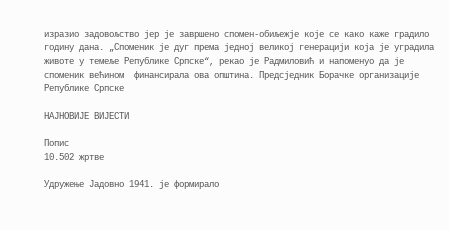изразио задовољство јер је завршено спомен-обиљежје које се како каже градило годину дана. „Споменик је дуг према једној великој генерацији која је уградила животе у темеље Републике Српске“, рекао је Радмиловић и напоменуо да је споменик већином  финансирала ова општина. Предсједник Борачке организације Републике Српске

НАЈНОВИЈЕ ВИЈЕСТИ

Попис
10.502 жртве

Удружење Јадовно 1941. је формирало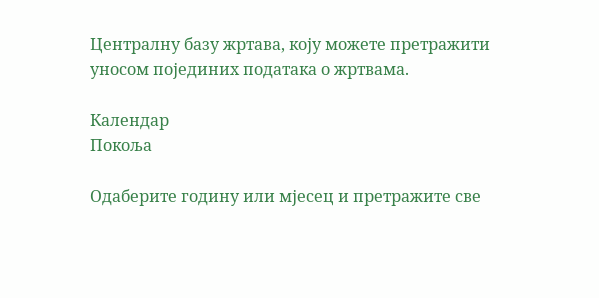Централну базу жртава, коју можете претражити уносом појединих података о жртвама.

Календар
Покоља

Одаберите годину или мјесец и претражите све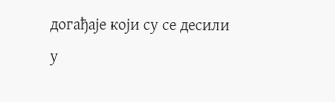догађаје који су се десили у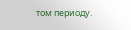том периоду.